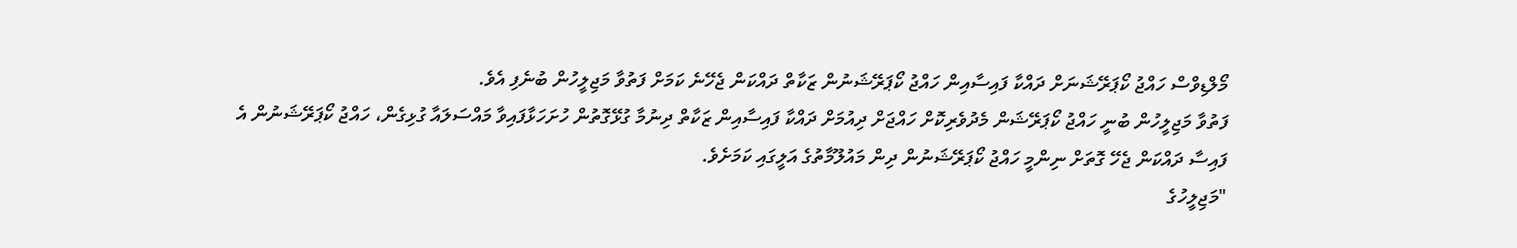މޯލްޑިވްސް ހައްޖު ކޯޕަރޭޝަނަށް ދައްކާ ފައިސާއިން ހައްޖު ކޯޕަރޭޝަނުން ޒަކާތް ދައްކަން ޖެހޭނެ ކަމަށް ފަތުވާ މަޖިލީހުން ބުނެފި އެވެ.
ފަތުވާ މަޖިލީހުން ބުނީ ހައްޖު ކޯޕަރޭޝަން މެދުވެރިކޮށް ހައްޖަށް ދިއުމަށް ދައްކާ ފައިސާއިން ޒަކާތް ދިނުމާ ގުޅޭގޮތުން ހުށަހަޅާފައިވާ މައްސަލައާ ގުޅިގެން، ހައްޖު ކޯޕަރޭޝަނުން އެ ފައިސާ ދައްކަން ޖެހޭ ގޮތަށް ނިންމީ ހައްޖު ކޯޕަރޭޝަނުން ދިން މައުލޫމާތުގެ އަލީގައި ކަމަށެވެ.
"މަޖިލީހުގެ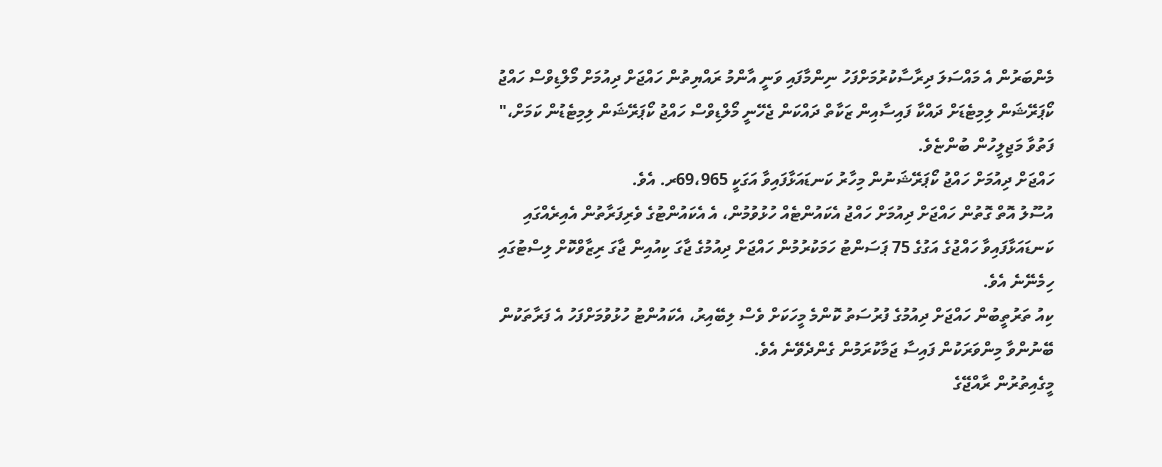މެންބަރުން އެ މައްސަލަ ދިރާސާކުރުމަށްފަހު ނިންމާފައި ވަނީ އާންމު ރައްޔިތުން ހައްޖަށް ދިއުމަށް މޯލްޑިވްސް ހައްޖު ކޯޕަރޭޝަން ލިމިޓެޑަށް ދައްކާ ފައިސާއިން ޒަކާތް ދައްކަން ޖެހޭނީ މޯލްޑިވްސް ހައްޖު ކޯޕަރޭޝަން ލިމިޓެޑުން ކަމަށް،" ފަތުވާ މަޖިލީހުން ބުންޏެވެ.
ހައްޖަށް ދިއުމަށް ހައްޖު ކޯޕަރޭޝަނުން މިހާރު ކަނޑައަޅާފައިވާ އަގަކީ 69،965ރ. އެވެ.
އުސޫލު އޮތް ގޮތުން ހައްޖަށް ދިއުމަށް ހައްޖު އެކައުންޓެއް ހުޅުވުމުން، އެ އެކައުންޓުގެ ވެރިފަރާތުން އެއިރެއްގައި ކަނޑައަޅާފައިވާ ހައްޖުގެ އަގުގެ 75 ޕަސަންޓު ހަމަކުރުމުން ހައްޖަށް ދިއުމުގެ ޖާގަ ކިއުއިން ޖާގަ ރިޒާވްކޮށް ލިސްޓުގައި ހިމެނޭނެ އެވެ.
ކިއު ތަރުތީބުން ހައްޖަށް ދިއުމުގެ ފުރުސަތު ކޮންމެ މީހަކަށް ވެސް ލިބޭއިރު، އެކައުންޓު ހުޅުވުމަށްފަހު އެ ފަރާތަކުން ބޭނުންވާ މިންވަރަކުން ފައިސާ ޖަމާކުރަމުން ގެންދެވޭނެ އެވެ.
މީގެއިތުރުން ރާއްޖޭގެ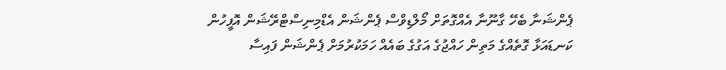ޕެންޝަނާ ބެހޭ ގާނޫނާ އެއްގޮތަށް މޯލްޑިވްސް ޕެންޝަން އެޑްމިނިސްޓްރޭޝަން އޮފީހުން ކަނޑައަޅާ ގޮތެއްގެ މަތިން ހައްޖުގެ އަގުގެ ބައެއް ހަމަކުރުމަށް ޕެންޝަން ފައިސާ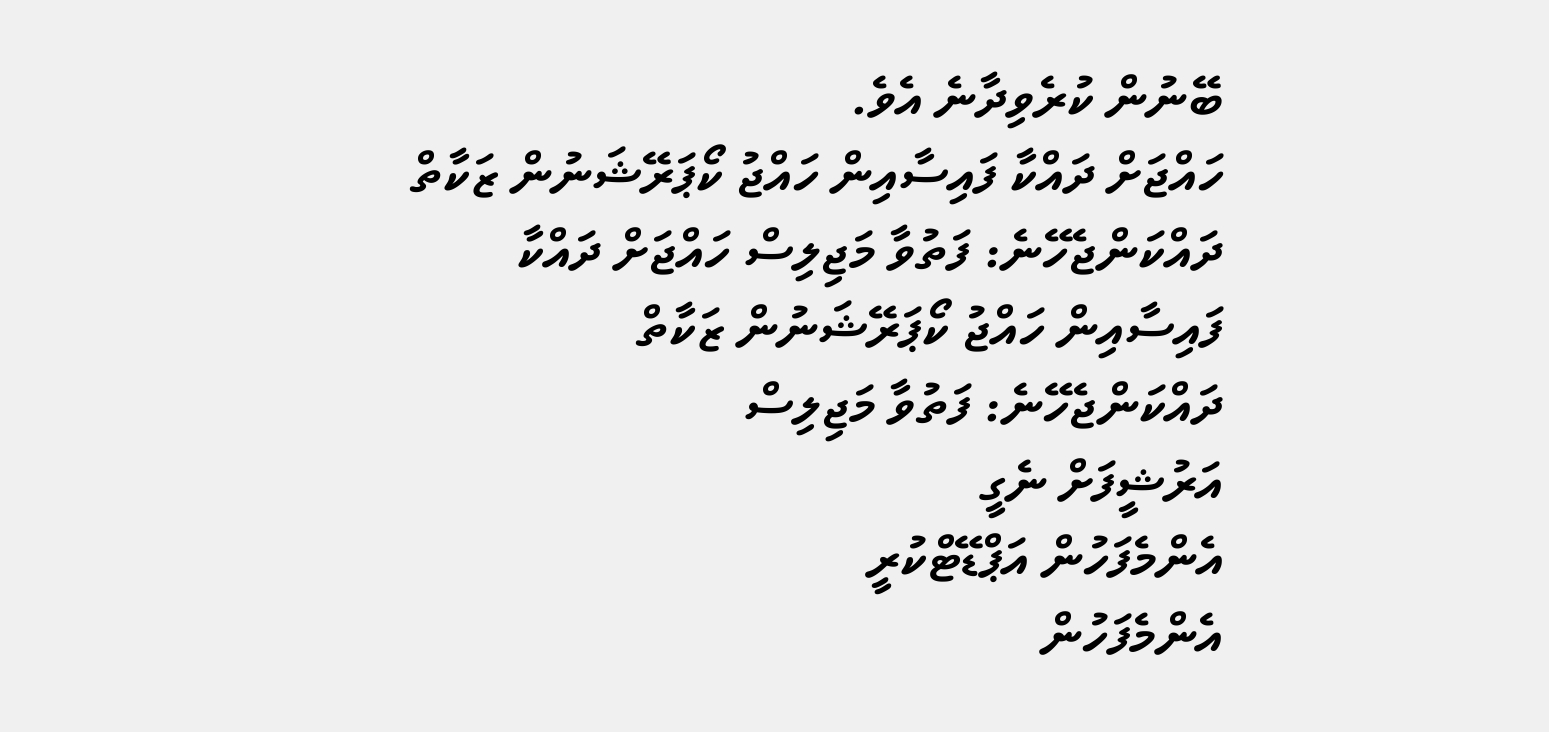ބޭނުން ކުރެވިދާނެ އެވެ.
ހައްޖަށް ދައްކާ ފައިސާއިން ހައްޖު ކޯޕަރޭޝަނުން ޒަކާތް ދައްކަންޖެހޭނެ: ފަތުވާ މަޖިލިސް ހައްޖަށް ދައްކާ ފައިސާއިން ހައްޖު ކޯޕަރޭޝަނުން ޒަކާތް ދައްކަންޖެހޭނެ: ފަތުވާ މަޖިލިސް
އަރުޝީފަށް ނެގީ
އެންމެފަހުން އަޕްޑޭޓްކުރީ
އެންމެފަހުން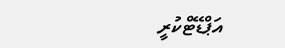އަޕްޑޭޓްކުރީ